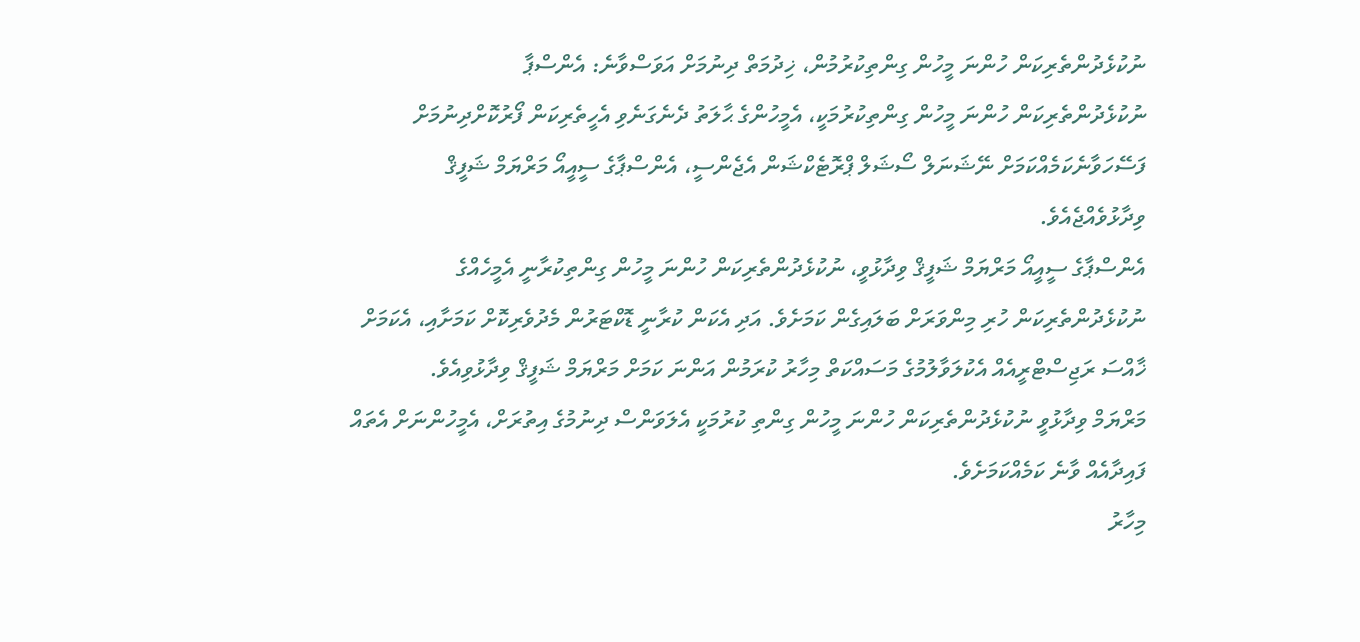ނުކުޅެދުންތެރިކަން ހުންނަ މީހުން ގިންތިކުރުމުން، ޚިދުމަތް ދިނުމަށް އަވަސްވާނެ: އެންސްޕާ
ނުކުޅެދުންތެރިކަން ހުންނަ މީހުން ގިންތިކުރުމަކީ، އެމީހުންގެ ޙާލަތު ދެނެގަނެވި އެހީތެރިކަން ފޯރުކޮށްދިނުމަށް ފަސޭހަވާނެކަމެއްކަމަށް ނޭޝަނަލް ސޯޝަލް ޕްރޮޓެކްޝަން އެޖެންސީ، އެންސްޕާގެ ސީއީއޯ މަރްޔަމް ޝަފީޤް ވިދާޅުވެއްޖެއެވެ.
އެންސްޕާގެ ސީއީއޯ މަރްޔަމް ޝަފީޤް ވިދާޅުވީ، ނުކުޅެދުންތެރިކަން ހުންނަ މީހުން ގިންތިކުރާނީ އެމީހެއްގެ ނުކުޅެދުންތެރިކަން ހުރި މިންވަރަށް ބަލައިގެން ކަމަށެވެ. އަދި އެކަން ކުރާނީ ޑޮކްޓަރުން މެދުވެރިކޮށް ކަމަށާއި، އެކަމަށް ޚާއްސަ ރަޖިސްޓްރީއެއް އެކުލަވާލުމުގެ މަސައްކަތް މިހާރު ކުރަމުން އަންނަ ކަމަށް މަރްޔަމް ޝަފީޤް ވިދާޅުވިއެވެ.
މަރްޔަމް ވިދާޅުވީ ނުކުޅެދުންތެރިކަން ހުންނަ މީހުން ގިންތި ކުރުމަކީ އެލަވަންސް ދިނުމުގެ އިތުރަށް، އެމީހުންނަށް އެތައް ފައިދާއެއް ވާނެ ކަމެއްކަމަށެވެ.
މިހާރު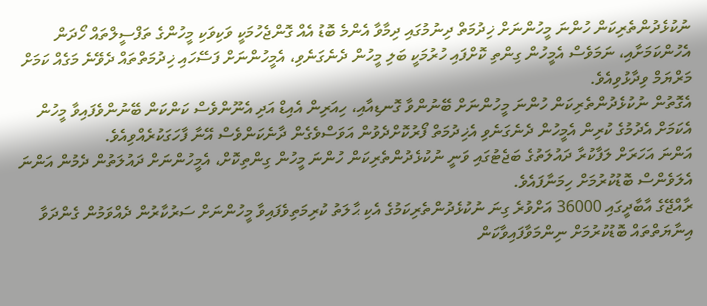ނުކުޅެދުންތެރިކަން ހުންނަ މީހުންނަށް ޚިދުމަތް ދިނުމުގައި ދިމާވާ އެންމެ ބޮޑު އެއް ގޮންޖެހުމަކީ ވަކިވަކި މީހުންގެ ތަފްސީލްތައް ހޯދަން އެހުންކަމަށާއި، ނަމަވެސް އެމީހުން ގިންތި ކޮށްފައި ހުރުމަކީ ބަލި މީހުން ދެނެގަނެވި، އެމީހުންނަށް ފަސޭހައި ޚިދުމަތްތައް ދެވޭނެ މަގެއް ކަމަށް މަރްޔަމް ވިދާޅުވިއެވެ.
އެގޮތުން ނުކުޅެދުންތެރިކަން ހުންނަ މީހުންނަށް ބޭނުންވާ ގޮނޑިއާއި، ހިއަރިން އެއިޑް އަދި އެނޫންވެސް ކަންކަން ބޭނުންވެފައިވާ މީހުން އެކަމަށް އެދުމުގެ ކުރިން އެމީހުން ދެނެގަނެވި އެޚިދުމަތް ފޯރުކޮށްދެވުން އަވަސްވެގެން ދާނެކަންވެސް އޭނާ ފާހަގަކުރެއްވިއެވެ.
އަންނަ އަހަރަށް ލަފާކުރާ ދައުލަތުގެ ބަޖެޓުގައި ވަނީ ނުކުޅެދުންތެރިކަން ހުންނަ މީހުން ގިންތިކޮށް، އެމީހުންނަށް ދައުލަތުން ދެމުން އަންނަ އެލަވެންސް ބޮޑުކުރުމަށް ހިމަނާފައެވެ.
ރާއްޖޭގެ އާބާދީގައި 36000 އަށްވުރެ ގިނަ ނުކުޅެދުންތެރިކަމުގެ އެކި ޙާލަތު ކުރިމަތިވެފައިވާ މީހުންނަށް ސަރުކާރުން ދެއްވަމުން ގެންދަވާ އިނާޔަތްތައް ބޮޑުކުރުމަށް ނިންމަވާފައިވާކަން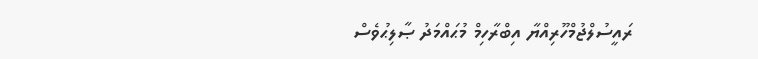ރައީސުލްޖުމްހޫރިއްޔާ އިބްރާހިމް މުޙައްމަދު ޞާލިޙުވެސް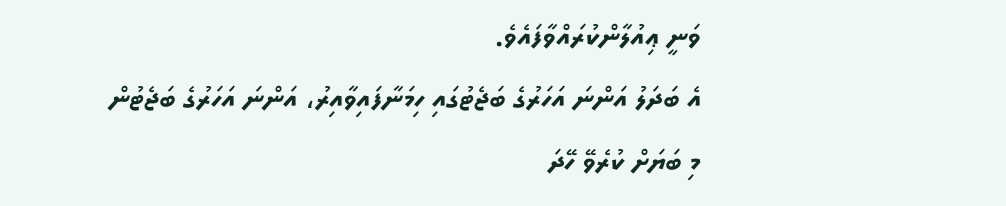ވަނީ ޢިއުލާންކުރައްވާފައެވެ.
އެ ބަދަލު އަންނަ އަހަރުގެ ބަޖެޓުގައި ހިމަނާފައިވާއިރު، އަންނަ އަހަރުގެ ބަޖެޓުން މި ބަޔަށް ކުރެވޭ ހޭދަ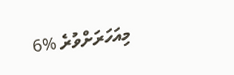މިއަހަރަށްވުރެ %6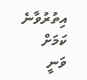އިތުރުވާނެ ކަމަށް ވަނީ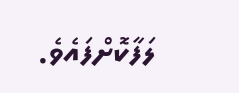ލަފާކޮށްފައެވެ.